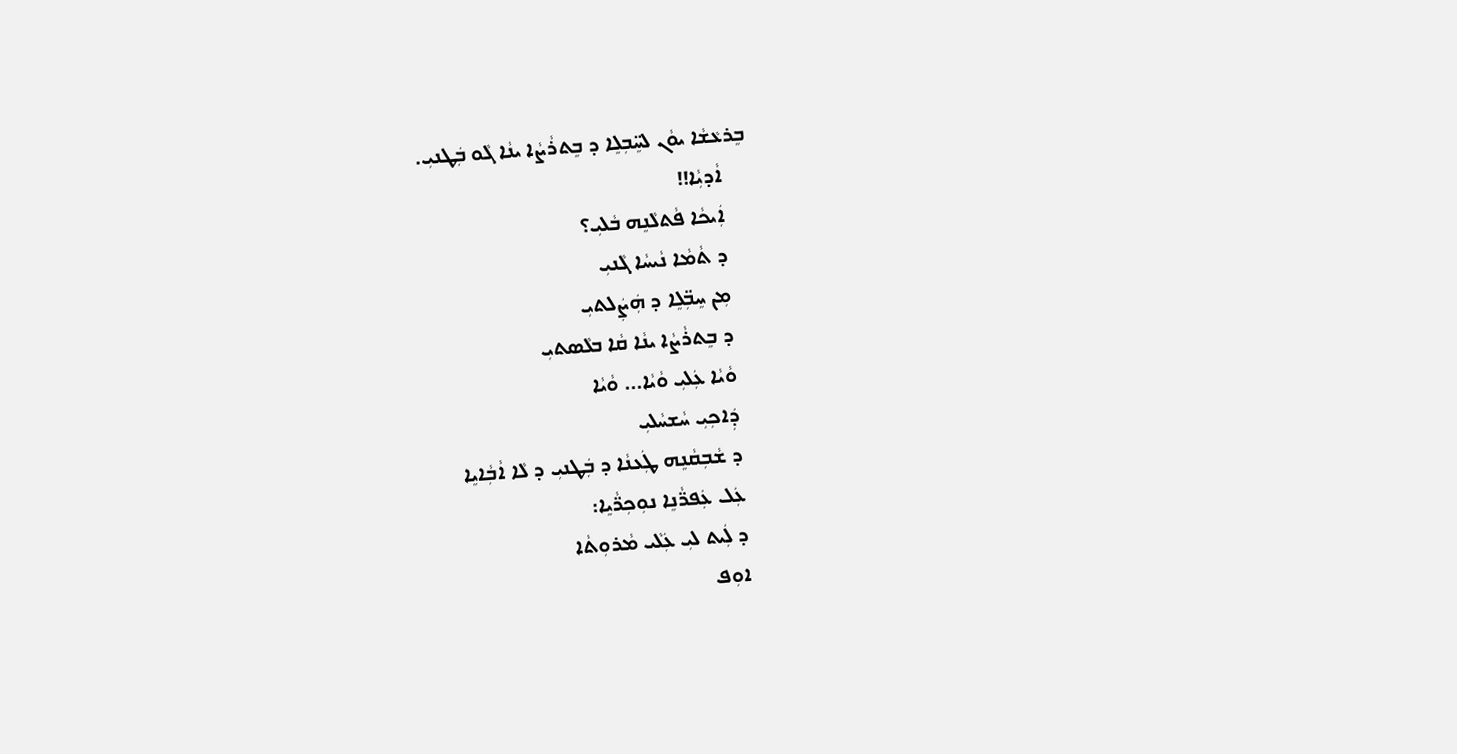ܒܸܪܥܵܫܵܐ ܝܘܵܢ ܠܚܸ̈ܒܼܠܸܐ ܕ ܒܸܬܪܵܨܵܐ ܝܢܵܐ ܓܵܘ ܒܲܛܢܝܼ.
     ܐܵܕܝܼܵܐ!!
     ܐܲܝܟܵܐ ܦܵܬܠܵܢܸܗ ܒܵܠܝܼ؟
     ܕ ܬܵܡܵܐ ܢܵܝܚܵܐ ܓܵܢܝܼ
     ܡܼܢ ܚܸܒܼ̈ܠܸܐ ܕ ܗܲܨܲܠܬܝܼ
     ܕ ܒܸܬܪܵܨܵܐ ܝܢܵܐ ܩܵܐ ܒܠܵܣܬܝܼ
     ܘܵܝܵܐ ܥܲܠܝܼ ܘܵܝܵܐ... ܘܵܝܵܐ
     ܕܲܐܟܼܝܼ ܚܵܫܚܵܠܝܼ
     ܕ ܫܵܒܼܩܵܢܸܗ ܛܲܥܢܵܐ ܕ ܒܲܛܢܝܼ ܕ ܠܵܐ ܐܵܒܼܵܐܝܸܐ
     ܥܲܠ ܥܲܦܖ̈ܵܢܸܐ ܢܘܼܟܼܖ̈ܵܝܸܐ:
     ܕ ܠܲܝܬ ܠܝܼ ܥܲܠܵܝ ܡܵܪܘܼܬܵܐ
     ܐܘܼܦ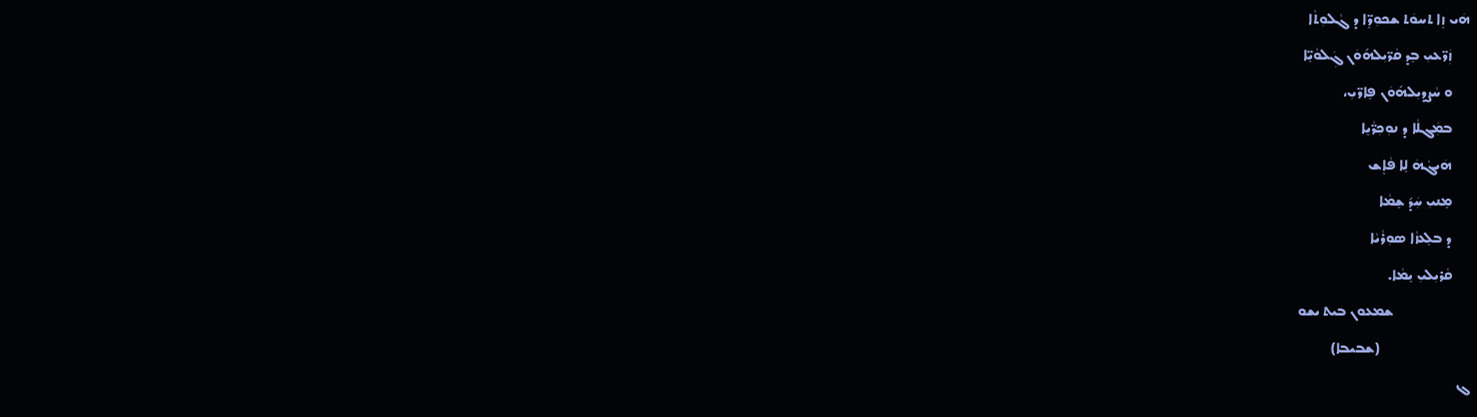ܗܿܝ ܙܸܐ ܬܚܘܿܬ ܫܟܘܼܖܸ̈ܐ ܕ ܓܵܠܘܼܬܵܐ
     ܙܲܖ̈ܥܝܼ ܒܸܕ ܩܵܖ̈ܝܼܠܗ݇ܘܿܢ ܓܲܠܘܵܝܸ̈ܐ
     ܘ ܚܵܨܕܝܼܠܗ݇ܘܿܢ ܦܸܐܖ̈ܝܼ،
     ܒܡܲܓܠܵܐ ܕ ܢܘܼܟܼܪ̈ܵܝܸܐ
     ܗܿܝܓܵܗܿ ܠܸܐ ܦܵܐܸܫ
     ܡܸܢܝܼ ܚܲܕ݇ ܫܸܡܵܐ
     ܕ ܒܠܸܥܙܵܐ ܣܘܼܪܵܝܵܐ
     ܩܵܪܝܼܠܝܼ ܝܸܡܵܐ.
                      ܫܡܥܘܢ ܒܝܬ ܝܫܘ
                          (ܫܒܝܒܐ)
ܓ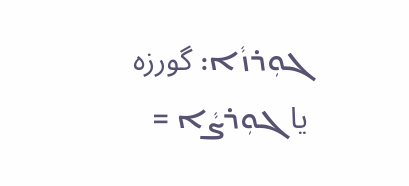ܓܘܼܪܙܵܐ: گورزه  یا ܓܘܼܪܨܵܐ =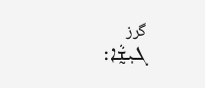گرز
ܓܝܼܫ̰ܵܐ: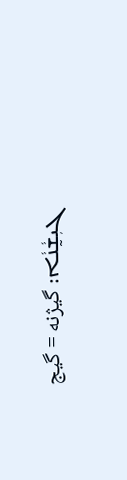ܓܝܼܫ̰ܵܢܵܐ: گیژنه = گیج